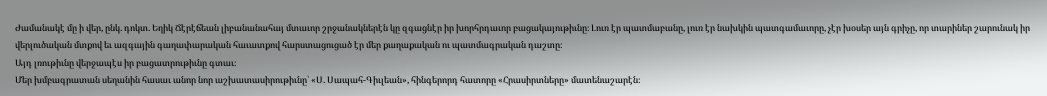Ժամանակէ մը ի վեր, ընկ. դոկտ. Եղիկ Ճէրէճեան լիբանանահայ մտաւոր շրջանակներէն կը զգացնէր իր խորհրդաւոր բացակայութիւնը։ Լուռ էր պատմաբանը, լուռ էր նախկին պատգամաւորը, չէր խօսեր այն գրիչը, որ տարիներ շարունակ իր վերլուծական մտքով եւ ազգային գաղափարական հաւատքով հարստացուցած էր մեր քաղաքական ու պատմագրական դաշտը։
Այդ լռութիւնը վերջապէս իր բացատրութիւնը գտաւ։
Մեր խմբագրատան սեղանին հասաւ անոր նոր աշխատասիրութիւնը՝ «Ս. Սապահ-Գիւլեան», հինգերորդ հատորը «Հրասիրտները» մատենաշարէն։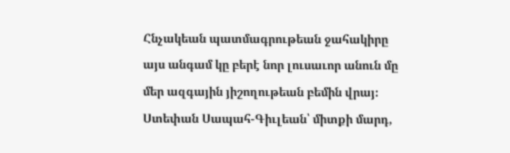Հնչակեան պատմագրութեան ջահակիրը այս անգամ կը բերէ նոր լուսաւոր անուն մը մեր ազգային յիշողութեան բեմին վրայ։
Ստեփան Սապահ-Գիւլեան՝ միտքի մարդ,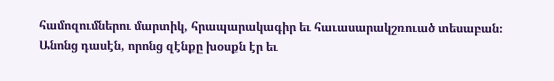համոզումներու մարտիկ, հրապարակագիր եւ հաւասարակշռուած տեսաբան։ Անոնց դասէն, որոնց զէնքը խօսքն էր եւ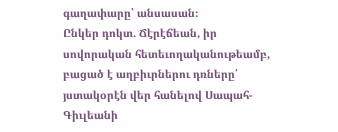գաղափարը՝ անսասան։
Ընկեր դոկտ. Ճէրէճեան, իր սովորական հետեւողականութեամբ, բացած է աղբիւրներու դռները՝ յստակօրէն վեր հանելով Սապահ-Գիւլեանի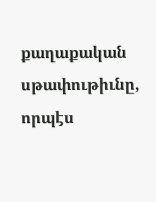քաղաքական սթափութիւնը, որպէս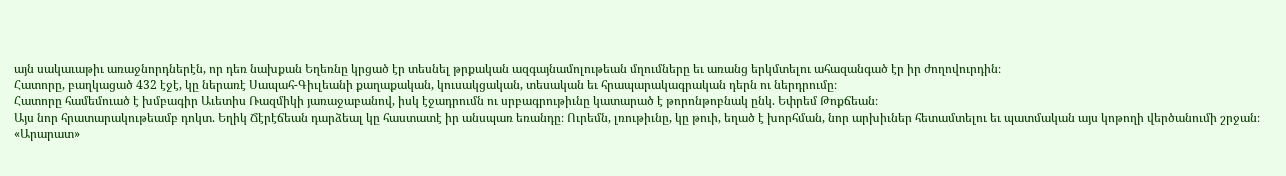այն սակաւաթիւ առաջնորդներէն, որ դեռ նախքան Եղեռնը կրցած էր տեսնել թրքական ազգայնամոլութեան մղումները եւ առանց երկմտելու ահազանգած էր իր ժողովուրդին։
Հատորը, բաղկացած 432 էջէ, կը ներառէ Սապահ-Գիւլեանի քաղաքական, կուսակցական, տեսական եւ հրապարակագրական դերն ու ներդրումը։
Հատորը համեմուած է խմբագիր Աւետիս Ռազմիկի յառաջաբանով, իսկ էջադրումն ու սրբագրութիւնը կատարած է թորոնթոբնակ ընկ. Եփրեմ Թոքճեան։
Այս նոր հրատարակութեամբ դոկտ. Եղիկ Ճէրէճեան դարձեալ կը հաստատէ իր անսպառ եռանդը։ Ուրեմն, լռութիւնը, կը թուի, եղած է խորհման, նոր արխիւներ հետամտելու եւ պատմական այս կոթողի վերծանումի շրջան։
«Արարատ»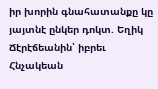իր խորին գնահատանքը կը յայտնէ ընկեր դոկտ. Եղիկ Ճէրէճեանին՝ իբրեւ Հնչակեան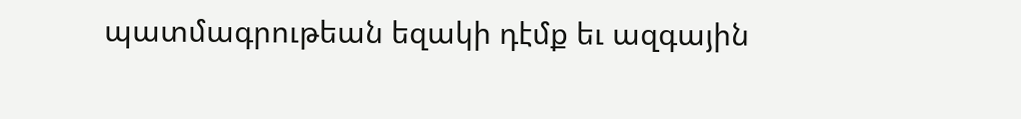պատմագրութեան եզակի դէմք եւ ազգային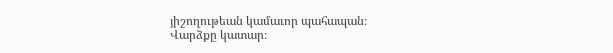յիշողութեան կամաւոր պահապան։
Վարձքը կատար։